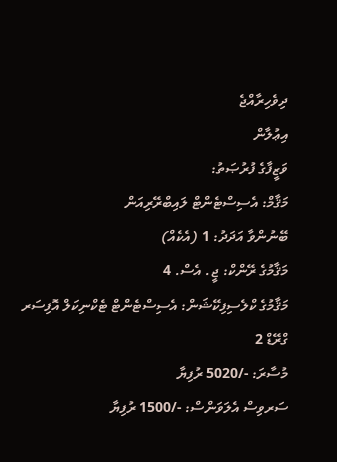ދިވެހިރާއްޖެ
އިޢުލާން
ވަޒީފާގެ ފުރުޞަތު:
މަޤާމް: އެސިސްޓެންޓް ލައިބްރޭރިއަން
ބޭނުންވާ އަދަދު: 1 (އެކެއް)
މަޤާމުގެ ރޭންކް: ޖީ. އެސް. 4
މަޤާމުގެ ކްލެސިފިކޭޝަން: އެސިސްޓެންޓް ޓެކްނިކަލް އޮފިސަރ ގްރޭޑް 2
މުސާރަ: -/5020 ރުފިޔާ
ސަރވިސް އެލަވަންސް: -/1500 ރުފިޔާ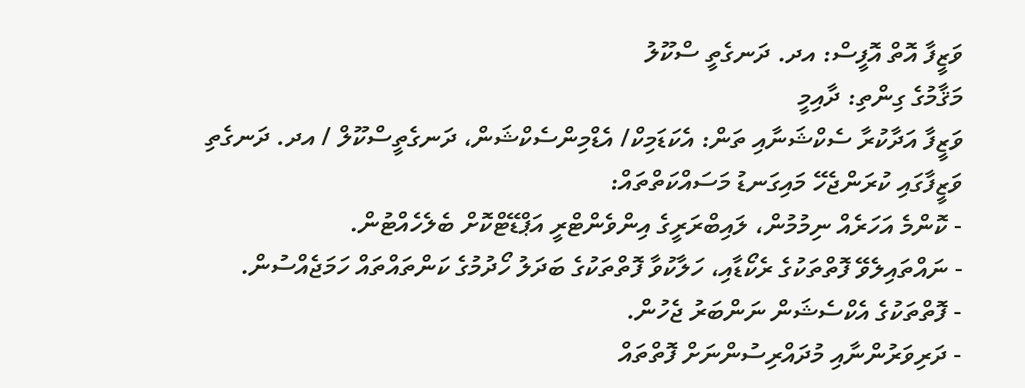ވަޒީފާ އޮތް އޮފީސް: އދ. ދަނގެތީ ސްކޫލު
މަޤާމުގެ ގިންތި: ދާއިމީ
ވަޒީފާ އަދާކުރާ ސެކްޝަނާއި ތަން: އެކަޑަމިކް/ އެޑްމިންސެކްޝަން، ދަނގެތީސްކޫލް / އދ. ދަނގެތި
ވަޒީފާގައި ކުރަންޖެހޭ މައިގަނޑު މަސައްކަތްތައް:
- ކޮންމެ އަހަރެއް ނިމުމުން، ލައިބްރަރީގެ އިންވެންޓްރީ އަޕްޑޭޓްކޮށް ބެލެހެއްޓުން.
- ނައްތައިލެވޭ ފޮތްތަކުގެ ރެކޯޑާއި، ހަލާކުވާ ފޮތްތަކުގެ ބަދަލު ހޯދުމުގެ ކަންތައްތައް ހަމަޖެއްސުން.
- ފޮތްތަކުގެ އެކްސެޝަން ނަންބަރު ޖެހުން.
- ދަރިވަރުންނާއި މުދައްރިސުންނަށް ފޮތްތައް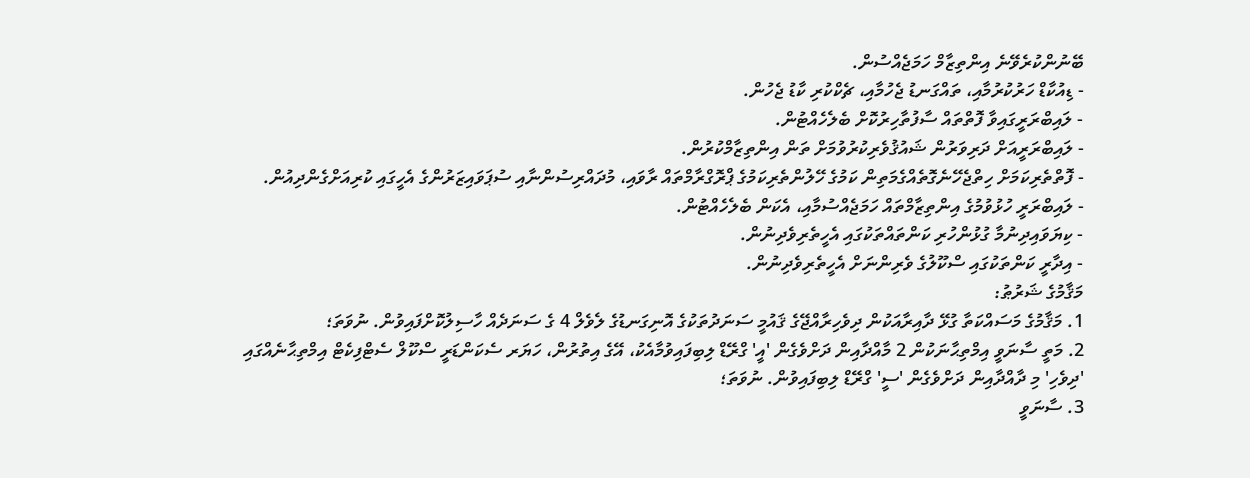ބޭނުންކުރެވޭނެ އިންތިޒާމް ހަމަޖެއްސުން.
- ޑިއުކާޑް ހަރުކުރުމާއި، ތައްގަނޑު ޖެހުމާއި، ޗެކްކުރި ކާޑު ޖެހުން.
- ލައިބްރަރީގައިވާ ފޮތްތައް ސާފުތާހިރުކޮށް ބެލެހެއްޓުން.
- ލައިބްރަރީއަށް ދަރިވަރުން ޝައުޤުވެރިކުރުވުމަށް ތަން އިންތިޒާމްކުރުން.
- ފޮތްތެރިކަމަށް ހިތްޖެހޭނެގޮތެއްގެމަތިން ކަމުގެ ހޭލުންތެރިކަމުގެ ޕްރޮގްރާމްތައް ރާވައި، މުދައްރިސުންނާއި ސުޕަވައިޒަރުންގެ އެހީގައި ކުރިއަށްގެންދިއުން.
- ލައިބްރަރީ ހުޅުވުމުގެ އިންތިޒާމްތައް ހަމަޖެއްސުމާއި، އެކަން ބެލެހެއްޓުން.
- ކިޔަވައިދިނުމާ ގުޅުންހުރި ކަންތައްތަކުގައި އެހީތެރިވެދިނުން.
- އިދާރީ ކަންތަކުގައި ސްކޫލުގެ ވެރިންނަށް އެހީތެރިވެދިނުން.
މަޤާމުގެ ޝަރުޠު:
1. މަޤާމުގެ މަސައްކަތާ ގުޅޭ ދާއިރާއަކުން ދިވެހިރާއްޖޭގެ ޤައުމީ ސަނަދުތަކުގެ އޮނިގަނޑުގެ ލެވެލް 4 ގެ ސަނަދެއް ހާސިލުކޮށްފައިވުން. ނުވަތަ؛
2. މަތީ ސާނަވީ އިމްތިޙާނަކުން 2 މާއްދާއިން ދަށްވެގެން 'އީ' ގްރޭޑް ލިބިފައިވުމާއެކު، އޭގެ އިތުރުން، ހަޔަރ ސެކަންޑަރީ ސްކޫލް ސެޓްފިކެޓް އިމްތިޙާނެއްގައި 'ދިވެހި' މި ދާއްދާއިން ދަށްވެގެން 'ސީ' ގްރޭޑް ލިބިފައިވުން. ނުވަތަ؛
3. ސާނަވީ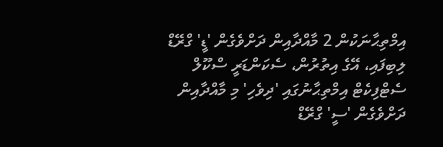އިމްތިޙާނަކުން 2 މާއްދާއިން ދަށްވެގެން 'ޑީ' ގްރޭޑް ލިބިފައި، އޭގެ އިތުރުން، ސެކަންޑަރީ ސްކޫލް ސެޓްފިކެޓް އިމްތިޙާނުގައި 'ދިވެހި' މި މާއްދާއިން ދަށްވެގެން 'ސީ' ގްރޭޑް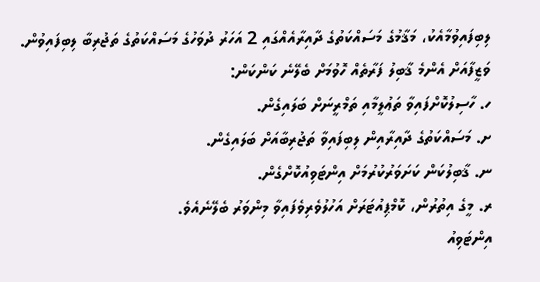ލިބިފައިވުމާއެކު، މަޤާމުގެ މަސައްކަތުގެ ދާއިރާއެއްގައި 2 އަހަރު ދުވަހުގެ މަސައްކަތުގެ ތަޖުރިބާ ލިބިފައިވުން.
ވަޒީފާއަށް އެންމެ ޤާބިލު ފަރާތެއް ހޮވުމަށް ބެލޭނެ ކަންކަން:
ހ. ހާސިލުކޮށްފައިވާ ތަޢުލީމާއި ތަމްރީނަށް ބަލައިގެން.
ށ. މަސައްކަތުގެ ދާއިރާއިން ލިބިފައިވާ ތަޖުރިބާއަށް ބަލައިގެން.
ނ. ޤާބިލުކަން ކަށަވަރުކުރުމަށް އިންޓަވިއުކޮށްގެން.
ރ. މީގެ އިތުރުން، ކޮމްޕިއުޓަރަށް އަހުލުވެރިވެފައިވާ މިންވަރު ބެލޭނެއެވެ.
އިންޓަވިއު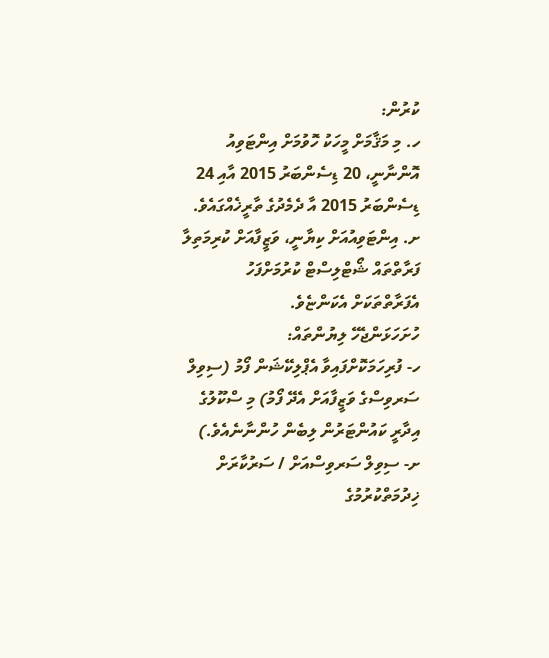ކުރުން:
ހ. މި މަޤާމަށް މީހަކު ހޮވުމަށް އިންޓަވިއު އޮންނާނީ، 20 ޑިސެންބަރު 2015 އާއި 24 ޑިސެންބަރު 2015 އާ ދެމެދުގެ ތާރީޚެއްގައެވެ.
ށ. އިންޓަވިއުއަށް ކިޔާނީ، ވަޒީފާއަށް ކުރިމަތިލާ ފަރާތްތައް ޝޯޓްލިސްޓް ކުރުމަށްފަހު އެފަރާތްތަކަށް އެކަންޏެވެ.
ހުށަހަޅަންޖެހޭ ލިޔުންތައް:
ހ- ފުރިހަމަކޮށްފައިވާ އެޕްލިކޭޝަން ފޯމު (ސިވިލް ސަރވިސްގެ ވަޒީފާއަށް އެދޭ ފޯމު) މި ސްކޫލުގެ އިދާރީ ކައުންޓަރުން ލިބެން ހުންނާނެއެވެ.)
ށ- ސިވިލް ސަރވިސްއަށް / ސަރުކާރަށް ޚިދުމަތްކުރުމުގެ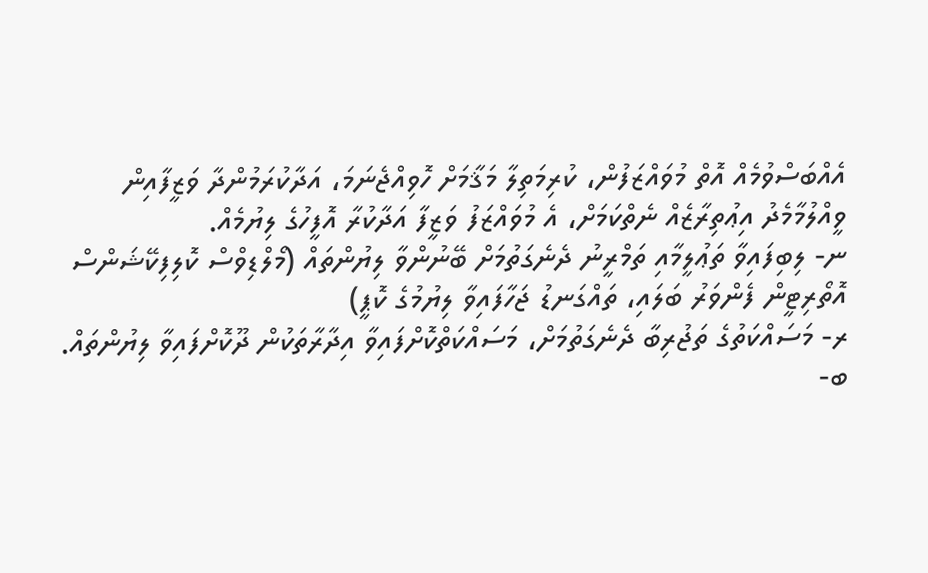އެއްބަސްވުމެއް އޮތް މުވައްޒަފުން، ކުރިމަތިލާ މަޤާމަށް ހޮވިއްޖެނަމަ، އަދާކުރަމުންދާ ވަޒީފާއިން ވީއްލުމާމެދު އިޢުތިރާޒެއް ނެތްކަމަށް، އެ މުވައްޒަފު ވަޒީފާ އަދާކުރާ އޮފީހުގެ ލިޔުމެއް.
ނ- ލިބިފައިވާ ތަޢުލީމާއި ތަމްރީނު ދެނެގަތުމަށް ބޭނުންވާ ލިޔުންތައް (މޯލްޑިވްސް ކޮލިފިކޭޝަންސް އޮތޯރިޓީން ފެންވަރު ބަލައި، ތައްގަނޑު ޖަހާފައިވާ ލިޔުމުގެ ކޮޕީ)
ރ- މަސައްކަތުގެ ތަޖުރިބާ ދެނެގަތުމަށް، މަސައްކަތްކޮށްފައިވާ އިދާރާތަކުން ދޫކޮށްފައިވާ ލިޔުންތައް.
ބ-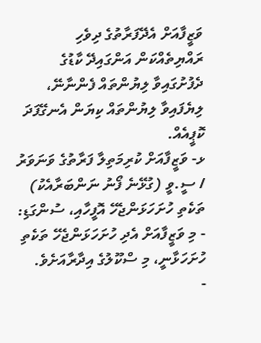ވަޒީފާއަށް އެދޭފަރާތުގެ ދިވެހި ރައްޔިތެއްކަން އަންގައިދޭ ކާޑުގެ ދެފުށުގައިވާ ލިޔުންތައް ފެންނާނޭ، ލިޔެފައިވާ ލިޔުންތައް ކިޔަން އެނގޭފަދަ ކޮޕީއެއް.
ޅ- ވަޒީފާއަށް ކުރިމަތިލާ ފަރާތުގެ ވަނަވަރު / ސީ.ވީ (ގުޅޭނެ ފޯނު ނަންބަރާއެކު)
ތަކެތި ހުށަހަޅަންޖެހޭ އޮފީހާއި، ސުންގަޑި:
- މި ވަޒީފާއަށް އެދި ހުށަހަޅަންޖެހޭ ތަކެތި ހުށަހަޅާނީ، މި ސްކޫލުގެ އިދާރާއަށެވެ.
-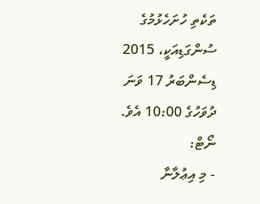ތަކެތި ހުށަހެޅުމުގެ ސުންގަޑިއަކީ، 2015 ޑިސެންބަރު 17 ވަނަ ދުވަހުގެ 10:00 އެވެ.
ނޯޓް:
- މި އިޢުލާނާ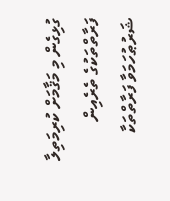ގުޅިގެން މި މަޤާމަށް ކުރިމަތިލާ ފަރާތްތަކުގެ ތެރެއިން ޝަރުޠުހަމަވާ ފަރާތްތަކާ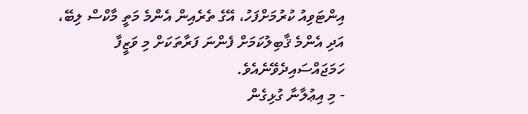އިންޓަވިއު ކުރުމަށްފަހު، އޭގެ ތެރެއިން އެންމެ މަތީ މާކްސް ލިބޭ، އަދި އެންމެ ޤާބިލުކަމަށް ފެންނަ ފަރާތަކަށް މި ވަޒީފާ ހަމަޖައްސައިދެވޭނެއެވެ.
- މި އިޢުލާނާ ގުޅިގެން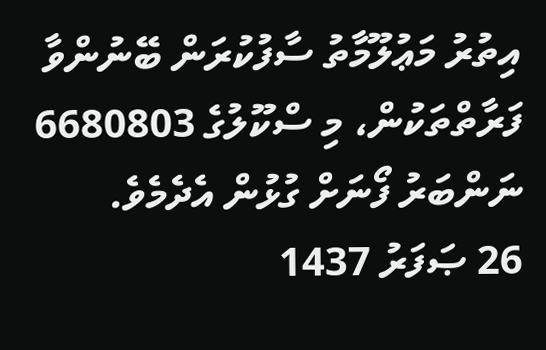އިތުރު މަޢުލޫމާތު ސާފުކުރަން ބޭނުންވާ ފަރާތްތަކުން، މި ސްކޫލުގެ 6680803 ނަންބަރު ފޯނަށް ގުޅުން އެދެމެވެ.
26 ޞަފަރު 1437